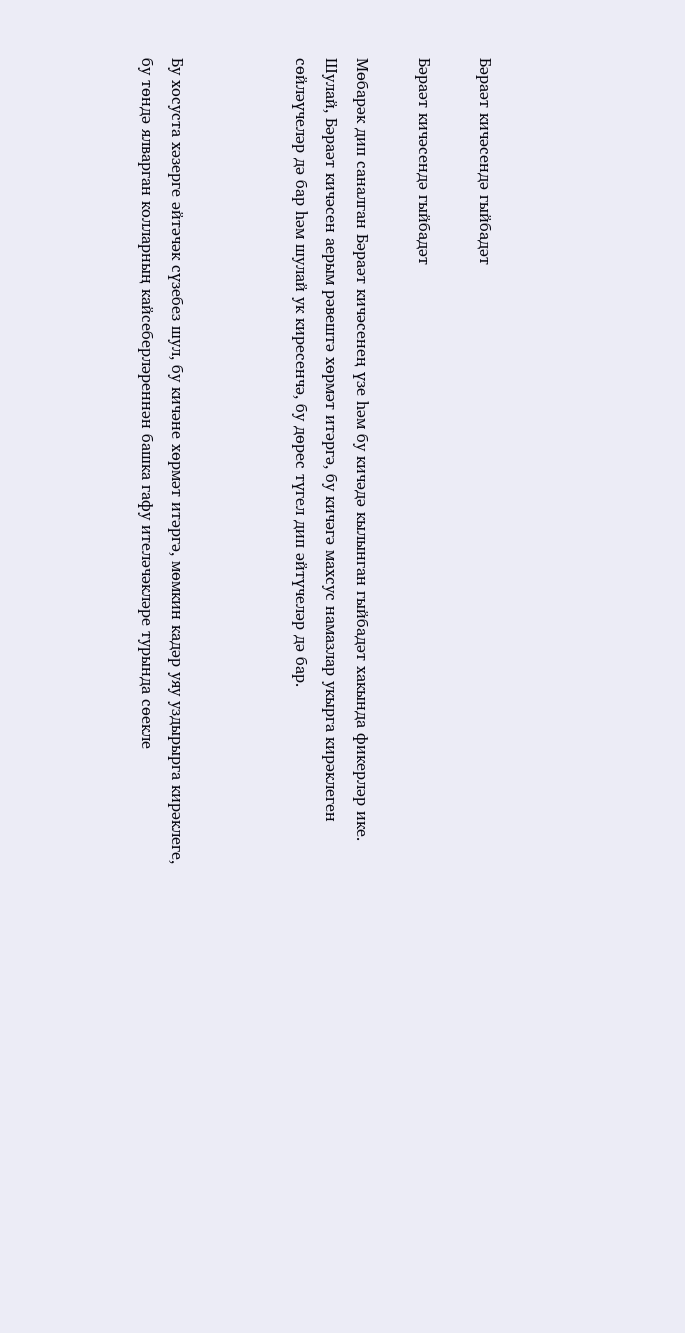Бәраәт кичәсендә гыйбадәт

Бәраәт кичәсендә гыйбадәт

Мөбарәк дип саналган Бәраәт кичәсенең үзе һәм бу кичәдә кылынган гыйбадәт хакында фикерләр ике. Шулай, Бәраәт кичәсен аерым рәвештә хөрмәт итәргә, бу кичәгә махсус намазлар укырга кирәклеген сөйләүчеләр дә бар һәм шулай ук киресенчә, бу дөрес түгел дип әйтүчеләр дә бар.



Бу хосуста хәзерге әйтәчәк сүзебез шул, бу кичәне хөрмәт итәргә, мөмкин кадәр уяу уздырырга кирәклеге, бу төндә ялварган колларның кайсеберләреннән башка гафу ителәчәкләре турында сөекле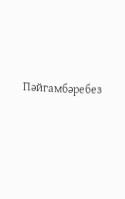Пәйгамбәребез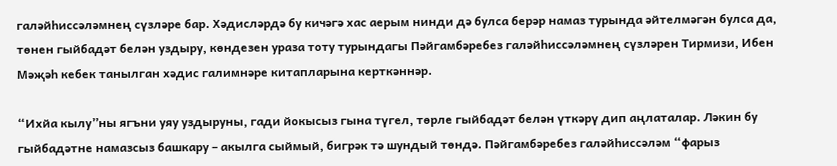галәйһиссәләмнең сүзләре бар. Хәдисләрдә бу кичәгә хас аерым нинди дә булса берәр намаз турында әйтелмәгән булса да, төнен гыйбадәт белән уздыру, көндезен ураза тоту турындагы Пәйгамбәребез галәйһиссәләмнең сүзләрен Тирмизи, Ибен Мәҗәһ кебек танылган хәдис галимнәре китапларына керткәннәр.

“Ихйа кылу”ны ягъни уяу уздыруны, гади йокысыз гына түгел, төрле гыйбадәт белән үткәрү дип аңлаталар. Ләкин бу гыйбадәтне намазсыз башкару – акылга сыймый, бигрәк тә шундый төндә. Пәйгамбәребез галәйһиссәләм “фарыз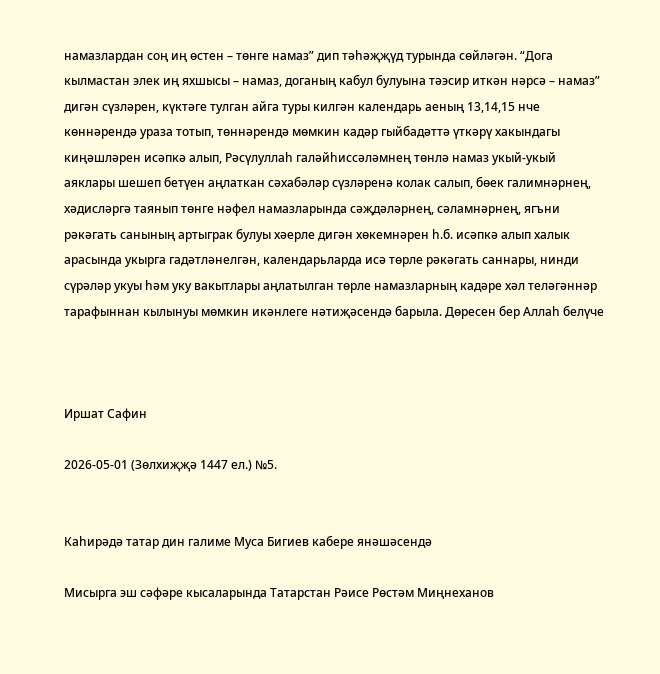намазлардан соң иң өстен – төнге намаз” дип тәһәҗҗүд турында сөйләгән. “Дога кылмастан элек иң яхшысы – намаз, доганың кабул булуына тәэсир иткән нәрсә – намаз” дигән сүзләрен, күктәге тулган айга туры килгән календарь аеның 13,14,15 нче көннәрендә ураза тотып, төннәрендә мөмкин кадәр гыйбадәттә үткәрү хакындагы киңәшләрен исәпкә алып, Рәсүлуллаһ галәйһиссәләмнең төнлә намаз укый-укый аяклары шешеп бетүен аңлаткан сәхабәләр сүзләренә колак салып, бөек галимнәрнең, хәдисләргә таянып төнге нәфел намазларында сәҗдәләрнең, сәламнәрнең, ягъни рәкәгать санының артыграк булуы хәерле дигән хөкемнәрен һ.б. исәпкә алып халык арасында укырга гадәтләнелгән, календарьларда исә төрле рәкәгать саннары, нинди сүрәләр укуы һәм уку вакытлары аңлатылган төрле намазларның кадәре хәл теләгәннәр тарафыннан кылынуы мөмкин икәнлеге нәтиҗәсендә барыла. Дөресен бер Аллаһ белүче



Иршат Сафин

2026-05-01 (Зөлхиҗҗә 1447 ел.) №5.


Каһирәдә татар дин галиме Муса Бигиев кабере янәшәсендә

Мисырга эш сәфәре кысаларында Татарстан Рәисе Рөстәм Миңнеханов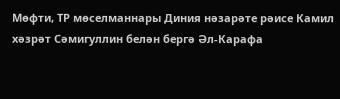Мөфти, ТР мөселманнары Диния нәзарәте рәисе Камил хәзрәт Сәмигуллин белән бергә Әл-Карафа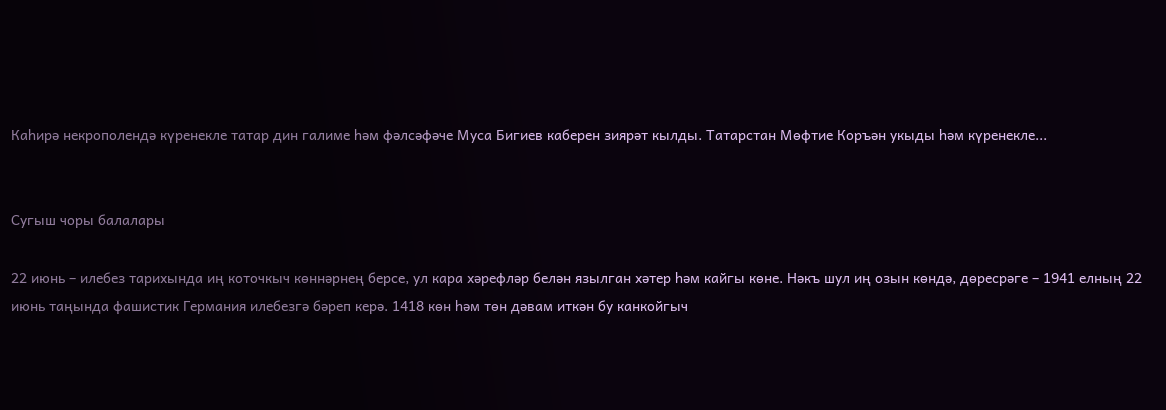Каһирә некрополендә күренекле татар дин галиме һәм фәлсәфәче Муса Бигиев каберен зиярәт кылды. Татарстан Мөфтие Коръән укыды һәм күренекле...


Сугыш чоры балалары

22 июнь – илебез тарихында иң коточкыч көннәрнең берсе, ул кара хәрефләр белән язылган хәтер һәм кайгы көне. Нәкъ шул иң озын көндә, дөресрәге – 1941 елның 22 июнь таңында фашистик Германия илебезгә бәреп керә. 1418 көн һәм төн дәвам иткән бу канкойгыч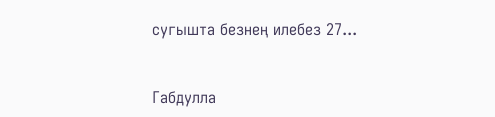сугышта безнең илебез 27...


Габдулла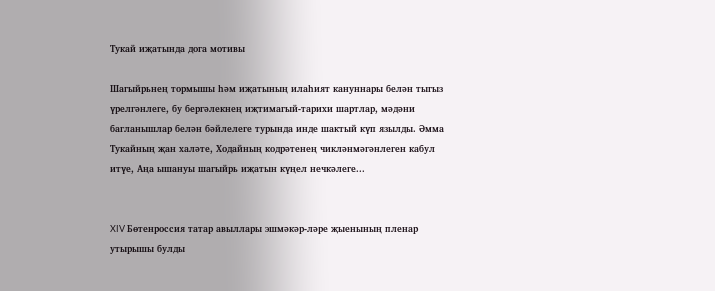Тукай иҗатында дога мотивы

Шагыйрьнең тормышы һәм иҗатының илаһият кануннары белән тыгыз үрелгәнлеге, бу бергәлекнең иҗтимагый-тарихи шартлар, мәдәни багланышлар белән бәйлелеге турында инде шактый күп язылды. Әмма Тукайның җан халәте, Ходайның кодрәтенең чикләнмәгәнлеген кабул итүе, Аңа ышануы шагыйрь иҗатын күңел нечкәлеге...


XIV Бөтенроссия татар авыллары эшмәкәр-ләре җыенының пленар утырышы булды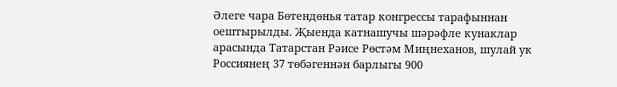Әлеге чара Бөтендөнья татар конгрессы тарафыннан оештырылды. Җыенда катнашучы шәрәфле кунаклар арасында Татарстан Рәисе Рөстәм Миңнеханов, шулай ук Россиянең 37 төбәгеннән барлыгы 900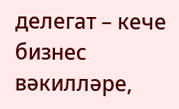делегат – кече бизнес вәкилләре,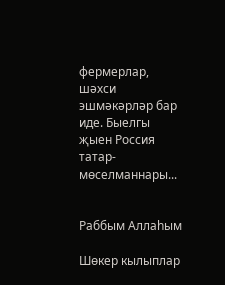фермерлар, шәхси эшмәкәрләр бар иде. Быелгы җыен Россия татар-мөселманнары...


Раббым Аллаһым

Шөкер кылыплар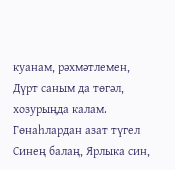куанам, рәхмәтлемен, Дүрт саным да төгәл, хозурыңда калам. Гөнаһлардан азат түгел Синең балаң, Ярлыка син,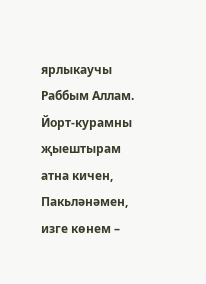ярлыкаучы Раббым Аллам.   Йорт-курамны җыештырам атна кичен, Пакьләнәмен, изге көнем –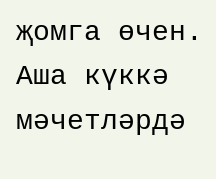җомга өчен. Аша күккә мәчетләрдә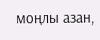моңлы азан,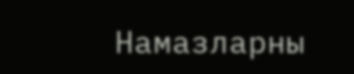Намазларны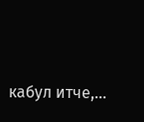кабул итче,...